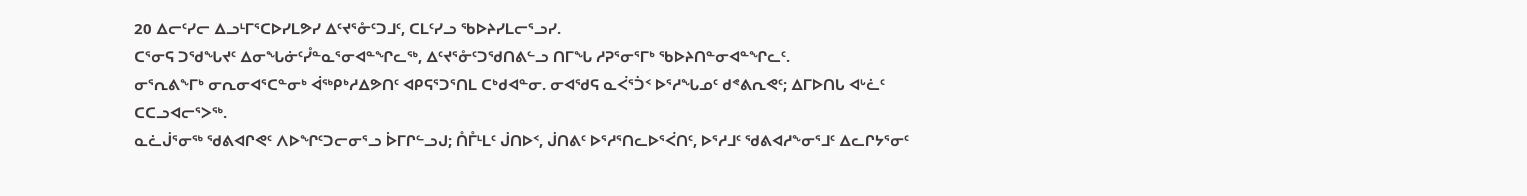20 ᐃᓕᑦᓯᓕ ᐃᓗᒻᒥᕐᑕᐅᓯᒪᕗᓯ ᐃᑦᔪᕐᓁᑦᑐᒧᑦ, ᑕᒪᑦᓯᓗ ᖃᐅᔨᓯᒪᓕᕐᓗᓯ.
ᑕᕐᓂᕋ ᑐᖁᖓᔪᑦ ᐃᓂᖓᓃᑦᓮᓐᓇᕐᓂᐊᓐᖏᓚᖅ, ᐃᑦᔪᕐᓁᑦᑐᖁᑎᕕᓪᓗ ᑎᒥᖓ ᓱᕈᕐᓂᕐᒥᒃ ᖃᐅᔨᑎᓐᓂᐊᓐᖏᓚᑦ.
ᓂᕐᕆᕕᖕᒥᒃ ᓂᕆᓂᐊᕐᑕᓐᓂᒃ ᐋᖅᑭᒃᓱᐃᕗᑎᑦ ᐊᑭᕋᕐᑐᕐᑎᒪ ᑕᒃᑯᐊᓐᓂ. ᓂᐊᖁᕋ ᓇᐹᕐᑑᑉ ᐅᕐᓱᖓᓄᑦ ᑯᕝᕕᕆᕙᑦ; ᐃᒥᐅᑎᒐ ᐊᒡᓛᑦ ᑕᑕᓗᐊᓕᕐᐳᖅ.
ᓇᓛᒎᕐᓂᖅ ᖁᕕᐊᒋᕙᑦ ᐱᐅᖏᑦᑐᓕᓂᕐᓗ ᐆᒥᒋᓪᓗᒍ; ᑍᒤᒻᒪᑦ ᒎᑎᐅᑉ, ᒎᑎᕕᑦ ᐅᕐᓱᕐᑎᓚᐅᕐᐹᑎᑦ, ᐅᕐᓱᒧᑦ ᖁᕕᐊᓱᖕᓂᕐᒧᑦ ᐃᓚᒋᔭᕐᓂᑦ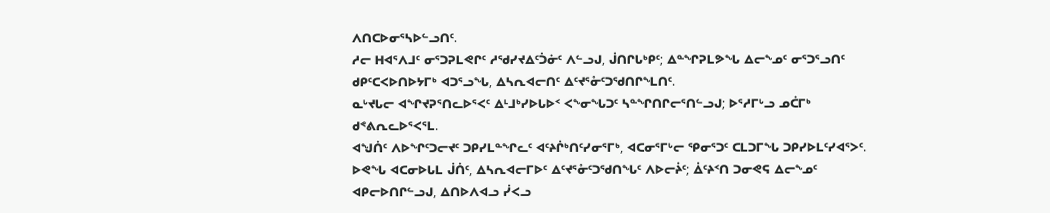ᐱᑎᑕᐅᓂᕐᓴᐅᓪᓗᑎᑦ.
ᓱᓕ ᕼᐊᕐᐱᒧᑦ ᓂᕐᑐᕈᒪᕙᒋᑦ ᓱᖁᓯᔪᐃᑦᑑᓃᑦ ᐱᓪᓗᒍ, ᒎᑎᒋᒐᒃᑭᑦ; ᐃᓐᖏᕈᒪᕗᖓ ᐃᓕᖕᓄᑦ ᓂᕐᑐᕐᓗᑎᑦ ᑯᑭᑦᑕᐸᐅᑎᐅᔭᒥᒃ ᐊᑐᕐᓗᖓ, ᐃᓴᕆᐊᓕᑎᑦ ᐃᑦᔪᕐᓁᑦᑐᖁᑎᒋᖕᒪᑎᑦ.
ᓇᒡᔪᒐᓕ ᐊᖏᔪᕈᕐᑎᓚᐅᕐᐸᑦ ᐃᒻᒧᒃᓯᐅᒐᐅᑉ ᐸᖕᓂᖓᑐᑦ ᓴᓐᖏᑎᒋᓕᕐᑎᓪᓗᒍ; ᐅᕐᓱᒥᒡᓗ ᓄᑖᒥᒃ ᑯᕝᕕᕆᓚᐅᕐᐸᕐᒪ.
ᐊᖑᑏᑦ ᐱᐅᖏᑦᑐᓕᔪᑦ ᑐᑭᓯᒪᓐᖏᓚᑦ ᐊᑦᔨᒌᒃᑎᑦᓯᓂᕐᒥᒃ, ᐊᑕᓂᕐᒥᒡᓕ ᕿᓂᕐᑐᑦ ᑕᒪᑐᒥᖓ ᑐᑭᓯᐅᒪᑦᓯᐊᕐᐳᑦ.
ᐅᕙᖓ ᐊᑕᓂᐅᒐᒪ ᒎᑏᑦ, ᐃᓴᕆᐊᓕᒥᐅᑦ ᐃᑦᔪᕐᓁᑦᑐᖁᑎᖓᑦ ᐱᐅᓕᔩᑦ; ᐄᑦᔨᑉᑎ ᑐᓂᕙᕋ ᐃᓕᖕᓄᑦ ᐊᑭᓕᐅᑎᒋᓪᓗᒍ, ᐃᑎᐅᐱᐊᓗ ᓰᐸᓗ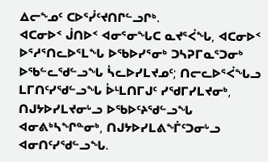ᐃᓕᖕᓄᑦ ᑕᐅᕐᓰᑦᔪᑎᒋᓪᓗᒋᒃ.
ᐊᑕᓂᐅᑉ ᒎᑎᐅᑉ ᐊᓂᕐᓂᖓᑕ ᓇᔪᕐᐹᖓ, ᐊᑕᓂᐅᑉ ᐅᕐᓱᕐᑎᓚᐅᕐᒪᖓ ᐅᖃᐅᓯᕐᓂᒃ ᑐᓴᕈᒥᓇᕐᑐᓂᒃ ᐅᖃᓪᓚᖁᓪᓗᖓ ᓵᓚᐅᓯᒪᔪᓄᑦ; ᑎᓕᓚᐅᕐᐹᖓᓗ ᒪᒥᑎᑦᓯᖁᓪᓗᖓ ᐆᒻᒪᑎᒥᒍᑦ ᓯᖁᒥᓯᒪᔪᓂᒃ, ᑎᒍᔭᐅᓯᒪᔪᓂᒡᓗ ᐅᖃᐅᑦᔨᖁᓪᓗᖓ ᐊᓂᕕᒃᓴᖏᓐᓂᒃ, ᑎᒍᔭᐅᓯᒪᕕᖕᒦᑦᑐᓂᒡᓗ ᐊᓂᑎᑦᓯᖁᓪᓗᖓ.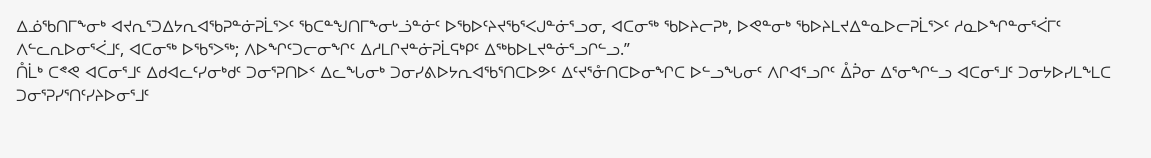ᐃᓅᖃᑎᒥᖕᓂᒃ ᐊᔪᕆᕐᑐᐃᔭᕆᐊᖃᕈᓐᓃᕈᒫᕐᐳᑦ ᖃᑕᓐᖑᑎᒥᖕᓂᒡᓘᓐᓃᑦ ᐅᖃᐅᑦᔨᔪᖃᕐᐸᒍᓐᓃᕐᓗᓂ, ᐊᑕᓂᖅ ᖃᐅᔨᓕᕈᒃ, ᐅᕙᓐᓂᒃ ᖃᐅᔨᒪᔪᐃᓐᓇᐅᓕᕈᒫᕐᐳᑦ ᓱᓇᐅᖏᓐᓂᕐᐹᒥᑦ ᐱᓪᓚᕆᐅᓂᕐᐹᒧᑦ, ᐊᑕᓂᖅ ᐅᖃᕐᐳᖅ; ᐱᐅᖏᑦᑐᓕᓂᖏᑦ ᐃᓱᒪᒋᔪᓐᓃᕈᒫᕋᒃᑭᑦ ᐃᖅᑲᐅᒪᔪᓐᓃᕐᓗᒋᓪᓗ.”
ᑍᒫᒃ ᑕᕝᕙ ᐊᑕᓂᕐᒧᑦ ᐃᑯᐊᓚᑦᓯᓂᒃᑯᑦ ᑐᓂᕐᕈᑎᐅᑉ ᐃᓚᖓᓂᒃ ᑐᓂᓯᕕᐅᔭᕆᐊᖃᕐᑎᑕᐅᕗᑦ ᐃᑦᔪᕐᓁᑎᑕᐅᓂᖏᑕ ᐅᓪᓗᖓᓂᑦ ᐱᒋᐊᕐᓗᒋᑦ ᐂᕉᓂ ᐃᕐᓂᖏᓪᓗ ᐊᑕᓂᕐᒧᑦ ᑐᓂᔭᐅᓯᒪᖕᒪᑕ ᑐᓂᕐᕈᓯᕐᑎᑦᓯᔨᐅᓂᕐᒧᑦ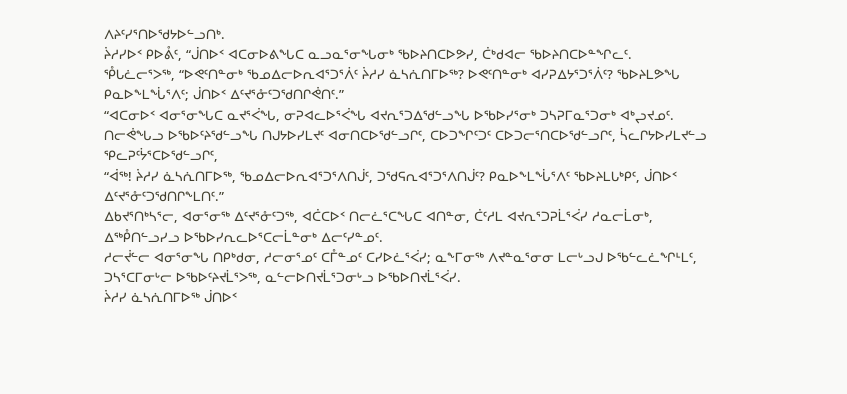ᐱᔨᑦᓯᕐᑎᐅᖁᔭᐅᓪᓗᑎᒃ.
ᔩᓱᓯᐅᑉ ᑭᐅᕔᑦ, “ᒎᑎᐅᑉ ᐊᑕᓂᐅᕕᖓᑕ ᓇᓗᓇᕐᓂᖓᓂᒃ ᖃᐅᔨᑎᑕᐅᕗᓯ, ᑖᒃᑯᐊᓕ ᖃᐅᔨᑎᑕᐅᓐᖏᓚᑦ.
ᕾᒐᓛᓕᕐᐳᖅ, “ᐅᕙᑦᑎᓐᓂᒃ ᖃᓄᐃᓕᐅᕆᐊᕐᑐᕐᐲᑦ ᔩᓱᓯ ᓈᓴᕇᑎᒥᐅᖅ? ᐅᕙᑦᑎᓐᓂᒃ ᐊᓯᕈᐃᔭᕐᑐᕐᐲᑦ? ᖃᐅᔨᒪᕗᖓ ᑭᓇᐅᖕᒪᖔᕐᐱᑦ; ᒎᑎᐅᑉ ᐃᑦᔪᕐᓁᑦᑐᖁᑎᒋᕚᑎᑦ.”
“ᐊᑕᓂᐅᑉ ᐊᓂᕐᓂᖓᑕ ᓇᔪᕐᐹᖓ, ᓂᕈᐊᓚᐅᕐᐹᖓ ᐊᔪᕆᕐᑐᐃᖁᓪᓗᖓ ᐅᖃᐅᓯᕐᓂᒃ ᑐᓴᕈᒥᓇᕐᑐᓂᒃ ᐊᒃᖢᔪᓄᑦ. ᑎᓕᕚᖓᓗ ᐅᖃᐅᑦᔨᖁᓪᓗᖓ ᑎᒍᔭᐅᓯᒪᔪᑦ ᐊᓂᑎᑕᐅᖁᓪᓗᒋᑦ, ᑕᐅᑐᖏᑦᑐᑦ ᑕᐅᑐᓕᕐᑎᑕᐅᖁᓪᓗᒋᑦ, ᓵᓚᒋᔭᐅᓯᒪᔪᓪᓗ ᕿᓚᕈᑦᔮᕐᑕᐅᖁᓪᓗᒋᑦ,
“ᐋᖅ! ᔩᓱᓯ ᓈᓴᕇᑎᒥᐅᖅ, ᖃᓄᐃᓕᐅᕆᐊᕐᑐᕐᐱᑎᒎᑦ, ᑐᖁᕋᕆᐊᕐᑐᕐᐱᑎᒎᑦ? ᑭᓇᐅᖕᒪᖔᕐᐱᑦ ᖃᐅᔨᒪᒐᒃᑭᑦ, ᒎᑎᐅᑉ ᐃᑦᔪᕐᓁᑦᑐᖁᑎᒋᖕᒪᑎᑦ.”
ᐃᑲᔪᕐᑎᒃᓴᕐᓕ, ᐊᓂᕐᓂᖅ ᐃᑦᔪᕐᓁᑦᑐᖅ, ᐊᑖᑕᐅᑉ ᑎᓕᓛᕐᑕᖓᑕ ᐊᑎᓐᓂ, ᑖᑦᓱᒪ ᐊᔪᕆᕐᑐᕈᒫᕐᐹᓯ ᓱᓇᓕᒫᓂᒃ, ᐃᖅᑬᑎᓪᓗᓯᓗ ᐅᖃᐅᓯᕆᓚᐅᕐᑕᓕᒫᓐᓂᒃ ᐃᓕᑦᓯᓐᓄᑦ.
ᓱᓕᔫᓪᓕ ᐊᓂᕐᓂᖓ ᑎᑭᒃᑯᓂ, ᓱᓕᓂᕐᓄᑦ ᑕᒤᓐᓄᑦ ᑕᓯᐅᓛᕐᐹᓯ; ᓇᖕᒥᓂᖅ ᐱᔪᓐᓇᕐᓂᓂ ᒪᓕᒡᓗᒍ ᐅᖃᓪᓚᓛᖏᒻᒪᑦ, ᑐᓴᕐᑕᒥᓂᒡᓕ ᐅᖃᐅᑦᔨᔪᒫᕐᐳᖅ, ᓇᓪᓕᐅᑎᔪᒫᕐᑐᓂᒡᓗ ᐅᖃᐅᑎᔪᒫᕐᐹᓯ.
ᔩᓱᓯ ᓈᓴᕇᑎᒥᐅᖅ ᒎᑎᐅᑉ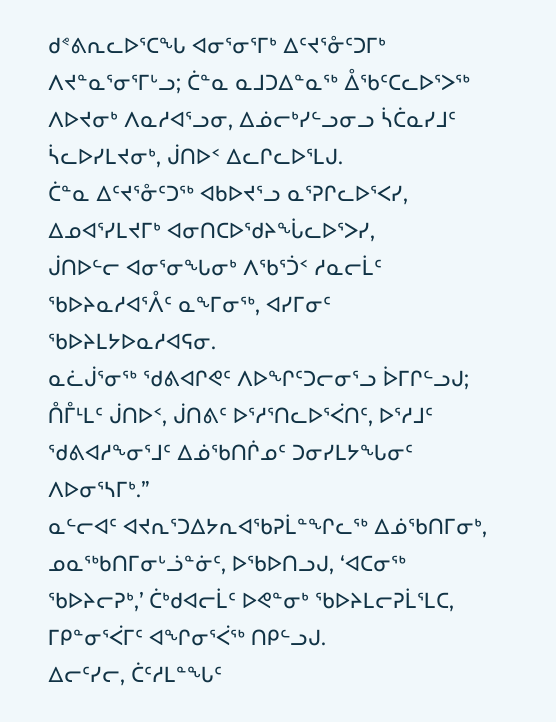ᑯᕝᕕᕆᓚᐅᕐᑕᖓ ᐊᓂᕐᓂᕐᒥᒃ ᐃᑦᔪᕐᓁᑦᑐᒥᒃ ᐱᔪᓐᓇᕐᓂᕐᒥᒡᓗ; ᑖᓐᓇ ᓇᒧᑐᐃᓐᓇᖅ ᐂᖃᑦᑕᓚᐅᕐᐳᖅ ᐱᐅᔪᓂᒃ ᐱᓇᓱᐊᕐᓗᓂ, ᐃᓅᓕᒃᓯᓪᓗᓂᓗ ᓵᑖᓇᓯᒧᑦ ᓵᓚᐅᓯᒪᔪᓂᒃ, ᒎᑎᐅᑉ ᐃᓚᒋᓚᐅᕐᒪᒍ.
ᑖᓐᓇ ᐃᑦᔪᕐᓁᑦᑐᖅ ᐊᑲᐅᔪᕐᓗ ᓇᕐᕈᒋᓚᐅᕐᐸᓯ, ᐃᓄᐊᕐᓯᒪᔪᒥᒃ ᐊᓂᑎᑕᐅᖁᔨᖔᓚᐅᕐᐳᓯ,
ᒎᑎᐅᓪᓕ ᐊᓂᕐᓂᖓᓂᒃ ᐱᖃᕐᑑᑉ ᓱᓇᓕᒫᑦ ᖃᐅᔨᓇᓱᐊᕐᐰᑦ ᓇᖕᒥᓂᖅ, ᐊᓯᒥᓂᑦ ᖃᐅᔨᒪᔭᐅᓇᓱᐊᕋᓂ.
ᓇᓛᒎᕐᓂᖅ ᖁᕕᐊᒋᕙᑦ ᐱᐅᖏᑦᑐᓕᓂᕐᓗ ᐆᒥᒋᓪᓗᒍ; ᑍᒤᒻᒪᑦ ᒎᑎᐅᑉ, ᒎᑎᕕᑦ ᐅᕐᓱᕐᑎᓚᐅᕐᐹᑎᑦ, ᐅᕐᓱᒧᑦ ᖁᕕᐊᓱᖕᓂᕐᒧᑦ ᐃᓅᖃᑎᒌᓄᑦ ᑐᓂᓯᒪᔭᖓᓂᑦ ᐱᐅᓂᕐᓴᒥᒃ.”
ᓇᓪᓕᐊᑦ ᐊᔪᕆᕐᑐᐃᔭᕆᐊᖃᕈᒫᓐᖏᓚᖅ ᐃᓅᖃᑎᒥᓂᒃ, ᓄᓇᖅᑲᑎᒥᓂᒡᓘᓐᓃᑦ, ᐅᖃᐅᑎᓗᒍ, ‘ᐊᑕᓂᖅ ᖃᐅᔨᓕᕈᒃ,’ ᑖᒃᑯᐊᓕᒫᑦ ᐅᕙᓐᓂᒃ ᖃᐅᔨᒪᓕᕈᒫᕐᒪᑕ, ᒥᑭᓐᓂᕐᐹᒥᑦ ᐊᖏᓂᕐᐹᖅ ᑎᑭᓪᓗᒍ.
ᐃᓕᑦᓯᓕ, ᑖᑦᓱᒪᓐᖓᑦ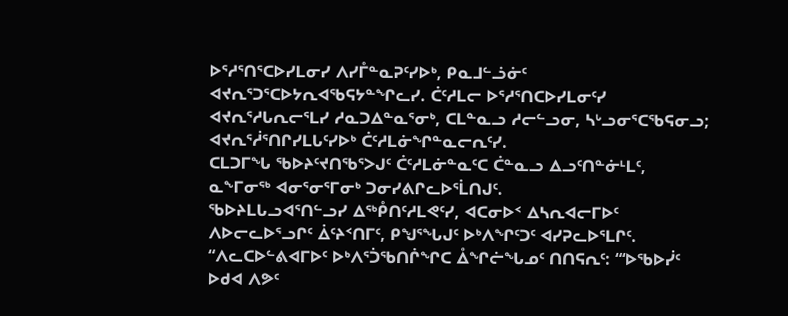ᐅᕐᓱᕐᑎᕐᑕᐅᓯᒪᓂᓯ ᐱᓯᒤᓐᓇᕈᑦᓯᐅᒃ, ᑭᓇᒧᓪᓘᓃᑦ ᐊᔪᕆᕐᑐᕐᑕᐅᔭᕆᐊᖃᕋᔭᓐᖏᓚᓯ. ᑖᑦᓱᒪᓕ ᐅᕐᓱᕐᑎᑕᐅᓯᒪᓂᑦᓯ ᐊᔪᕆᕐᓱᒐᕆᓕᕐᒪᓯ ᓱᓇᑐᐃᓐᓇᕐᓂᒃ, ᑕᒪᓐᓇᓗ ᓱᓕᓪᓗᓂ, ᓴᒡᓗᓂᕐᑕᖃᕋᓂᓗ; ᐊᔪᕆᕐᓲᕐᑎᒋᓯᒪᒐᑦᓯᐅᒃ ᑖᑦᓱᒪᓃᖏᓐᓇᓕᕆᑦᓯ.
ᑕᒪᑐᒥᖓ ᖃᐅᔨᑦᔪᑎᖃᕐᐳᒍᑦ ᑖᑦᓱᒪᓃᓐᓇᑦᑕ ᑖᓐᓇᓗ ᐃᓗᑦᑎᓐᓃᒻᒪᑦ, ᓇᖕᒥᓂᖅ ᐊᓂᕐᓂᕐᒥᓂᒃ ᑐᓂᓯᕕᒋᓚᐅᕐᒫᑎᒍᑦ.
ᖃᐅᔨᒪᒐᓗᐊᕐᑎᓪᓗᓯ ᐃᖅᑬᑎᑦᓱᒪᕙᑦᓯ, ᐊᑕᓂᐅᑉ ᐃᓴᕆᐊᓕᒥᐅᑦ ᐱᐅᓕᓚᐅᕐᓗᒋᑦ ᐄᑦᔨᑉᑎᒥᑦ, ᑭᖑᕐᖓᒍᑦ ᐅᒃᐱᖏᑦᑐᑦ ᐊᓯᕈᓚᐅᕐᒪᒋᑦ.
“ᐱᓚᑕᐅᓪᕕᐊᒥᐅᑦ ᐅᒃᐱᕐᑑᖃᑎᒌᖏᑕ ᐂᖏᓖᖓᓄᑦ ᑎᑎᕋᕆᑦ: “‘ᐅᖃᐅᓰᑦ ᐅᑯᐊ ᐱᕗᑦ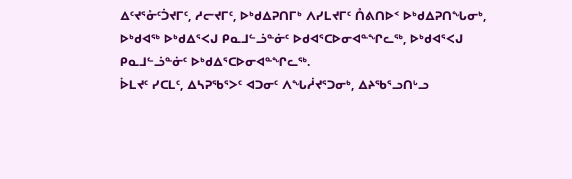ᐃᑦᔪᕐᓁᑦᑑᔪᒥᑦ, ᓱᓕᔪᒥᑦ, ᐅᒃᑯᐃᕈᑎᒥᒃ ᐱᓯᒪᔪᒥᑦ ᑍᕕᑎᐅᑉ ᐅᒃᑯᐃᕈᑎᖓᓂᒃ, ᐅᒃᑯᐊᖅ ᐅᒃᑯᐃᕐᐸᒍ ᑭᓇᒧᓪᓘᓐᓃᑦ ᐅᑯᐊᕐᑕᐅᓂᐊᓐᖏᓚᖅ, ᐅᒃᑯᐊᕐᐸᒍ ᑭᓇᒧᓪᓘᓐᓃᑦ ᐅᒃᑯᐃᕐᑕᐅᓂᐊᓐᖏᓚᖅ.
ᐆᒪᔪᑦ ᓯᑕᒪᑦ, ᐃᓴᕈᖃᕐᐳᑦ ᐊᑐᓂᑦ ᐱᖓᓲᔪᕐᑐᓂᒃ, ᐃᔨᖃᕐᓗᑎᒡᓗ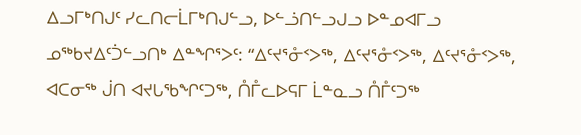ᐃᓗᒥᒃᑎᒍᑦ ᓯᓚᑎᓕᒫᒥᒃᑎᒍᓪᓗ, ᐅᓪᓘᑎᓪᓗᒍᓗ ᐅᓐᓄᐊᒥᓗ ᓄᖅᑲᔪᐃᑦᑑᓪᓗᑎᒃ ᐃᓐᖏᕐᐳᑦ: “ᐃᑦᔪᕐᓁᑉᐳᖅ, ᐃᑦᔪᕐᓁᑉᐳᖅ, ᐃᑦᔪᕐᓁᑉᐳᖅ, ᐊᑕᓂᖅ ᒎᑎ ᐊᔪᒐᖃᖏᑦᑐᖅ, ᑍᒤᓚᐅᕋᒥ ᒫᓐᓇᓗ ᑍᒤᑦᑐᖅ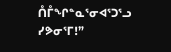ᑍᒤᖏᓐᓇᕐᓂᐊᕐᑐᕐᓗ ᓯᕗᓂᕐᒥ!”